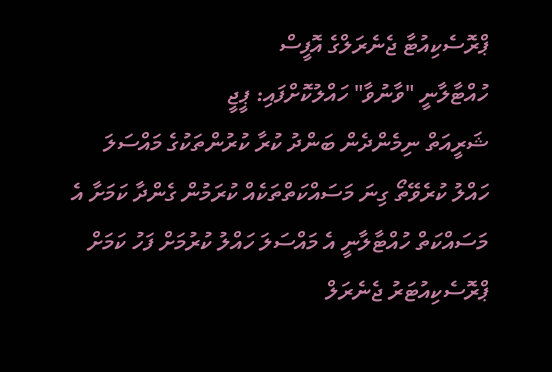ޕްރޮސެކިއުޓާ ޖެނެރަލްގެ އޮފީސް
ހުއްޓާލާނީ "ވާނުވާ" ހައްލުކޮށްފައި: ޕީޖީ
ޝަރީއަތް ނިމެންދެން ބަންދު ކުރާ ކުރުންތަކުގެ މައްސަލަ ހައްލު ކުރެވޭތޯ ގިނަ މަސައްކަތްތަކެއް ކުރަމުން ގެންދާ ކަމަށާ އެ މަސައްކަތް ހުއްޓާލާނީ އެ މައްސަލަ ހައްލު ކުރުމަށް ފަހު ކަމަށް ޕްރޮސެކިއުޓަރު ޖެނެރަލް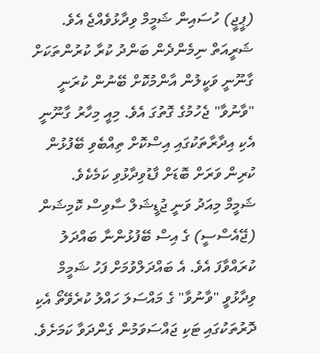(ޕީޖީ) ހުސައިން ޝަމީމް ވިދާޅުވެއްޖެ އެވެ.
ޝަރީއަތް ނިމެންދެން ބަންދު ކުރާ ކުރުންތަކަށް ގާނޫނީ ވަކީލުން އާންމުކޮށް ބޭނުން ކުރަނީ "ވާނުވާ" ޖެހުމުގެ ގޮތުގަ އެވެ. މިއީ މިހާރު ގާނޫނީ އެކި އިދާރާތަކުގައި އިސްކޮށް ތިއްބެވި ބޭފުޅުން ކުރިން ވަރަށް ބޮޑަށް ފާޑުވިދާޅުވި ކަމެކެވެ.
ޝަމީމް މިއަދު ވަނީ ޖުޑީޝަލް ސާވިސް ކޮމިޝަން (ޖޭއެސްސީ) ގެ އިސް ބޭފުޅުންނާ ބައްދަލު ކުރައްވާފަ އެވެ. އެ ބައްދަލްވުމަށް ފަހު ޝަމީމް ވިދާޅުވީ "ވާނުވާ" ގެ މައްސަލަ ހައްލު ކުރެވޭތޯ އެކި ދޮރުތަކުގައި ޓަކި ޖައްސަވަމުން ގެންދަވާ ކަމަށެވެ.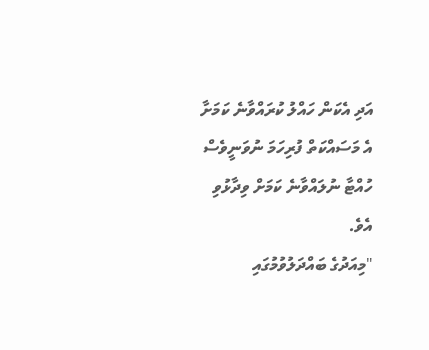އަދި އެކަން ހައްލު ކުރައްވާނެ ކަމަށާ އެ މަސައްކަތް ފުރިހަމަ ނުވަނީވެސް ހުއްޓާ ނުލައްވާނެ ކަމަށް ވިދާޅުވި އެވެ.
"މިއަދުގެ ބައްދަލުވުމުގައި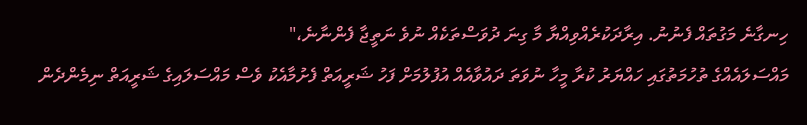ހިނގާނެ މަގުތައް ފެނުނު. އިރާދަކުރެއްވިއްޔާ މާ ގިނަ ދުވަސްތަކެއް ނުވެ ނަތީޖާ ފެންނާނެ،"
މައްސަލައެއްގެ ތުހުމަތުގައި ހައްޔަރު ކުރާ މީހާ ނުވަތަ ދައުވާއެއް އުފުލުމަށް ފަހު ޝަރީއަތް ފެށުމާއެކު ވެސް މައްސަލައިގެ ޝަރީއަތް ނިމެންދެން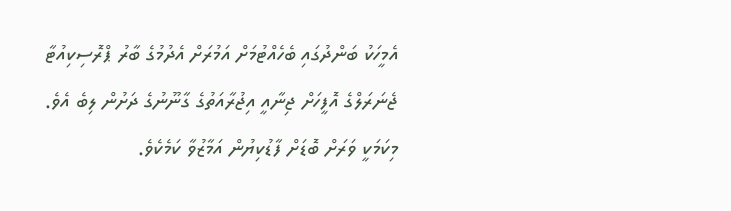އެމީހަކު ބަންދުގައި ބެހެއްޓުމަށް އަމުރަށް އެދުމުގެ ބާރު ޕްރޮސިކިއުޓާ ޖެނަރަލްގެ އޮފީހަށް ޖިނާއީ އިޖުރާއަތުގެ ގާނޫނުގެ ދަށުން ލިބެ އެވެ.
މިކަމަކީ ވަރަށް ބޮޑަށް ފާޑުކިޔުން އަމާޒުވާ ކަމެކެވެ.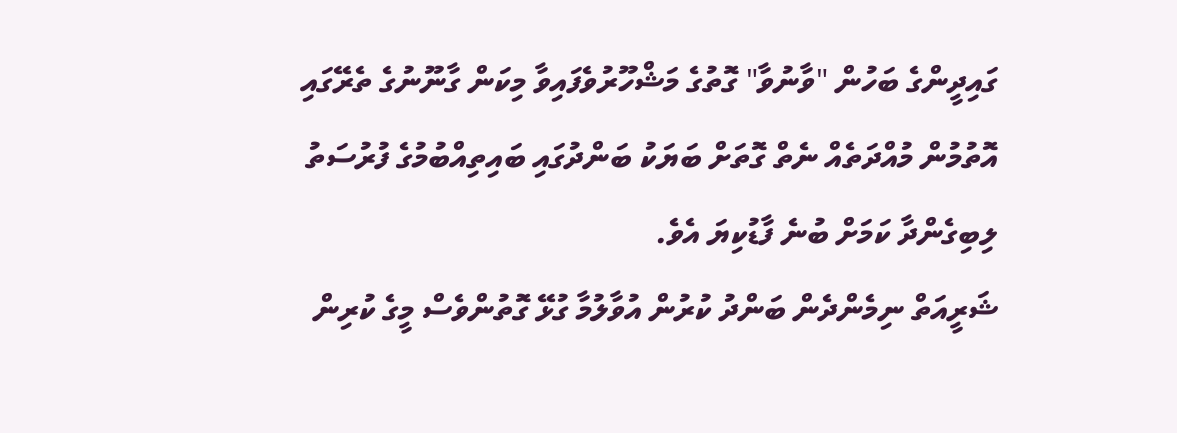ގައިދީންގެ ބަހުން "ވާނުވާ" ގޮތުގެ މަޝްހޫރުވެފައިވާ މިކަން ގާނޫނުގެ ތެރޭގައި އޮތުމުން މުއްދަތެއް ނެތް ގޮތަށް ބަޔަކު ބަންދުގައި ބައިތިއްބުމުގެ ފުރުސަތު ލިބިގެންދާ ކަމަށް ބުނެ ފާޑުކިޔަ އެވެ.
ޝަރީއަތް ނިމެންދެން ބަންދު ކުރުން އުވާލުމާ ގުޅޭ ގޮތުންވެސް މީގެ ކުރިން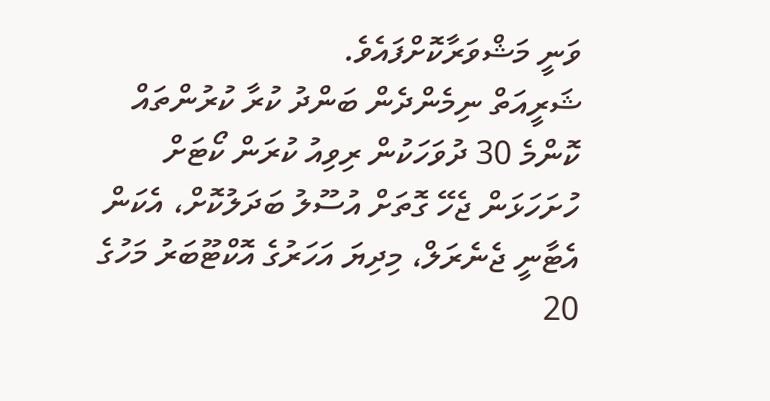ވަނީ މަޝްވަރާކޮށްފައެވެ.
ޝަރީއަތް ނިމެންދެން ބަންދު ކުރާ ކުރުންތައް ކޮންމެ 30 ދުވަހަކުން ރިވިއު ކުރަން ކޯޓަށް ހުށަހަޅަން ޖެހޭ ގޮތަށް އުސޫލު ބަދަލުކޮށް، އެކަން އެޓާނީ ޖެނެރަލް، މިދިޔަ އަހަރުގެ އޮކްޓޫބަރު މަހުގެ 20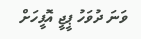ވަނަ ދުވަހު ޕީޖީ އޮފީހަށް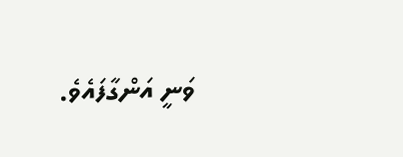ވަނީ އަންގާފައެވެ.